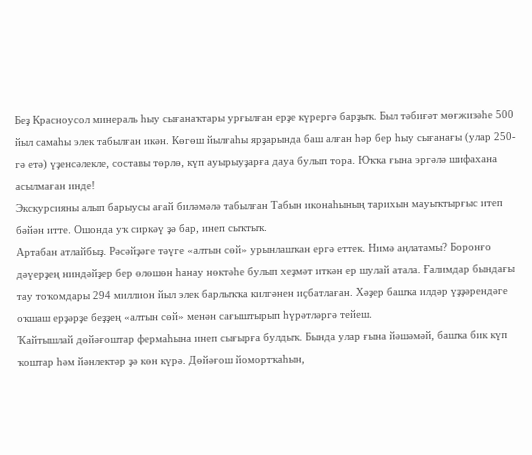Беҙ Красноусол минераль һыу сығанаҡтары урғылған ерҙе күрергә барҙыҡ. Был тәбиғәт мөғжизәһе 500 йыл самаһы элек табылған икән. Көгөш йылғаһы ярҙарында баш алған һәр бер һыу сығанағы (улар 250-гә етә) үҙенсәлекле, составы төрлө, күп ауырыуҙарға дауа булып тора. Юҡҡа ғына эргәлә шифахана асылмаған инде!
Экскурсияны алып барыусы ағай биләмәлә табылған Табын иконаһының тарихын мауыҡтырғыс итеп бәйән итте. Ошонда уҡ сиркәү ҙә бар, инеп сыҡтыҡ.
Артабан атлайбыҙ. Рәсәйҙәге тәүге «алтын сөй» урынлашҡан ергә еттек. Нимә аңлатамы? Боронғо дәүерҙең ниндәйҙер бер өлөшөн һанау нөктәһе булып хеҙмәт иткән ер шулай атала. Ғалимдар бындағы тау тоҡомдары 294 миллион йыл элек барлыҡҡа килгәнен иҫбатлаған. Хәҙер башҡа илдәр үҙҙәрендәге оҡшаш ерҙәрҙе беҙҙең «алтын сөй» менән сағыштырып һүрәтләргә тейеш.
Ҡайтышлай дөйәғоштар фермаһына инеп сығырға булдыҡ. Бында улар ғына йәшәмәй, башҡа бик күп ҡоштар һәм йәнлектәр ҙә көн күрә. Дөйәғош йомортҡаһын,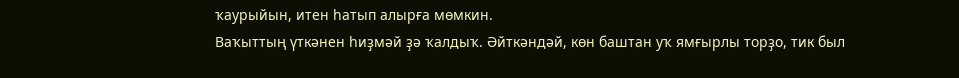ҡаурыйын, итен һатып алырға мөмкин.
Ваҡыттың үткәнен һиҙмәй ҙә ҡалдыҡ. Әйткәндәй, көн баштан уҡ ямғырлы торҙо, тик был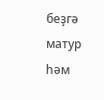беҙгә матур һәм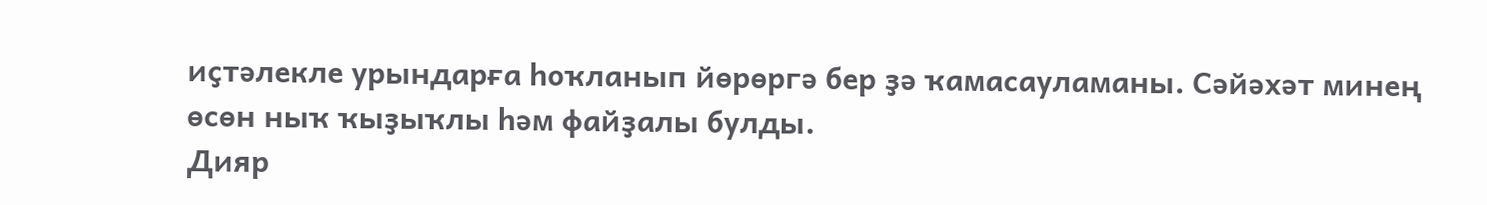иҫтәлекле урындарға һоҡланып йөрөргә бер ҙә ҡамасауламаны. Сәйәхәт минең өсөн ныҡ ҡыҙыҡлы һәм файҙалы булды.
Дияр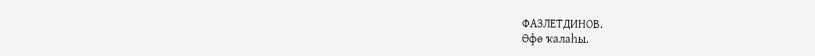ФАЗЛЕТДИНОВ.
Өфө ҡалаһы.